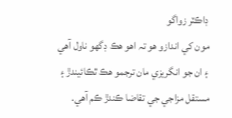ڊاڪٽر زواگو
مون کي اندازو هو تہ اهو هڪ ڊگهو ناول آهي ۽ ان جو انگريزي مان ترجمو هڪ ٿڪائيندڙ ۽ مستقل مزاجي جي تقاضا ڪندڙ ڪم آهي.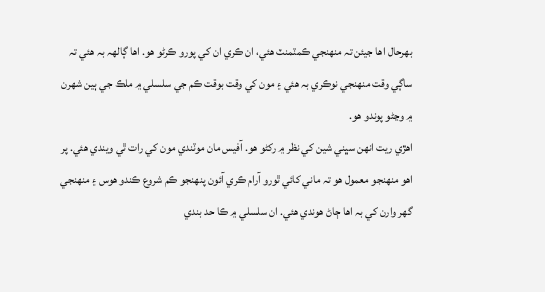بھرحال اها جيئن تہ منھنجي ڪمٽمنٽ هئي، ان ڪري ان کي پورو ڪرڻو هو. اها ڳالھہ بہ هئي تہ ساڳي وقت منھنجي نوڪري بہ هئي ۽ مون کي وقت بوقت ڪم جي سلسلي ۾ ملڪ جي ٻين شھرن ۾ وڃڻو پوندو هو.
اهڙي ريت انھن سڀني شين کي نظر ۾ رکڻو هو. آفيس مان موٽندي مون کي رات ٿي ويندي هئي. پر اهو منھنجو معمول هو تہ ماني کائي ٿورو آرام ڪري آئون پنھنجو ڪم شروع ڪندو هوس ۽ منھنجي گهر وارن کي بہ اها ڄاڻ هوندي هئي. ان سلسلي ۾ ڪا حد بندي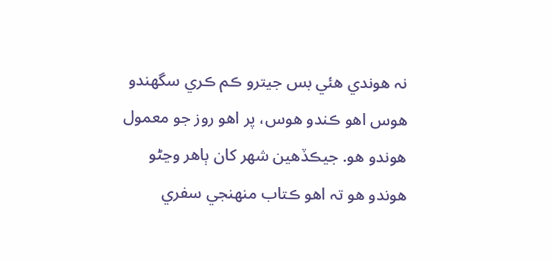نہ هوندي هئي بس جيترو ڪم ڪري سگهندو هوس اهو ڪندو هوس، پر اهو روز جو معمول هوندو هو. جيڪڏهين شھر کان ٻاهر وڃڻو هوندو هو تہ اهو ڪتاب منھنجي سفري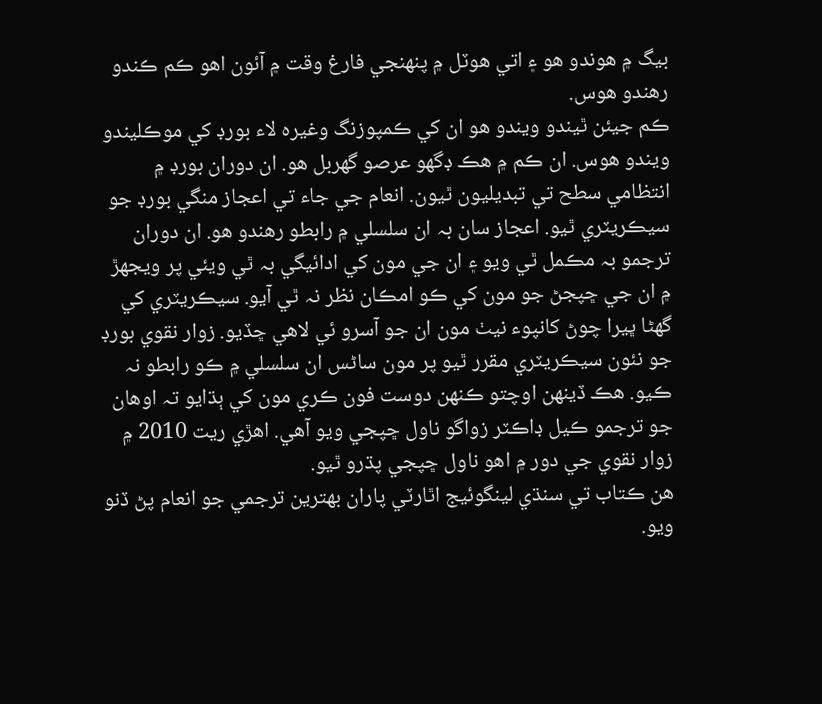بيگ ۾ هوندو هو ۽ اتي هوٽل ۾ پنھنجي فارغ وقت ۾ آئون اهو ڪم ڪندو رهندو هوس.
ڪم جيئن ٿيندو ويندو هو ان کي ڪمپوزنگ وغيرہ لاء بورڊ کي موڪليندو ويندو هوس. ان ڪم ۾ هڪ ڊگهو عرصو گهربل هو. ان دوران بورڊ ۾ انتظامي سطح تي تبديليون ٿيون. انعام جي جاء تي اعجاز منگي بورڊ جو سيڪريٽري ٿيو. اعجاز سان بہ ان سلسلي ۾ رابطو رهندو هو. ان دوران ترجمو بہ مڪمل ٿي ويو ۽ ان جي مون کي ادائيگي بہ ٿي ويئي پر ويجهڙ ۾ ان جي ڇپجڻ جو مون کي ڪو امڪان نظر نہ ٿي آيو. سيڪريٽري کي گهڻا ڀيرا چوڻ کانپوء نيٺ مون ان جو آسرو ئي لاهي ڇڏيو. زوار نقوي بورڊ جو نئون سيڪريٽري مقرر ٿيو پر مون ساڻس ان سلسلي ۾ ڪو رابطو نہ ڪيو. هڪ ڏينھن اوچتو ڪنھن دوست فون ڪري مون کي ٻڌايو تہ اوهان جو ترجمو ڪيل ڊاڪٽر زواگو ناول ڇپجي ويو آهي. اهڙي ريت 2010 ۾ زوار نقوي جي دور ۾ اهو ناول ڇپجي پڌرو ٿيو.
هن ڪتاب تي سنڌي لينگوئيج اٿارٽي پاران بھترين ترجمي جو انعام پڻ ڏنو ويو.